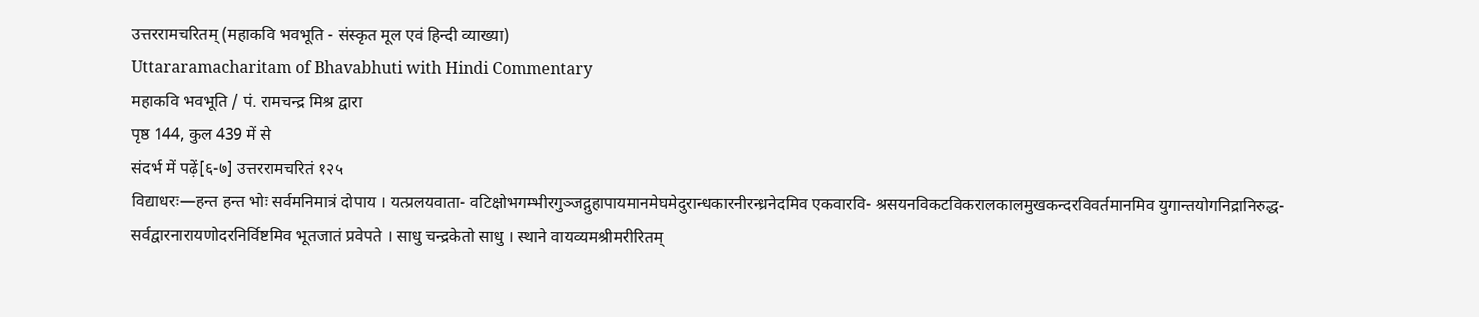उत्तररामचरितम् (महाकवि भवभूति - संस्कृत मूल एवं हिन्दी व्याख्या)
Uttararamacharitam of Bhavabhuti with Hindi Commentary
महाकवि भवभूति / पं. रामचन्द्र मिश्र द्वारा
पृष्ठ 144, कुल 439 में से
संदर्भ में पढ़ें[६-७] उत्तररामचरितं १२५
विद्याधरः—हन्त हन्त भोः सर्वमनिमात्रं दोपाय । यत्प्रलयवाता- वटिक्षोभगम्भीरगुञ्जद्गुहापायमानमेघमेदुरान्धकारनीरन्ध्रनेदमिव एकवारवि- श्रसयनविकटविकरालकालमुखकन्दरविवर्तमानमिव युगान्तयोगनिद्रानिरुद्ध- सर्वद्वारनारायणोदरनिर्विष्टमिव भूतजातं प्रवेपते । साधु चन्द्रकेतो साधु । स्थाने वायव्यमश्रीमरीरितम्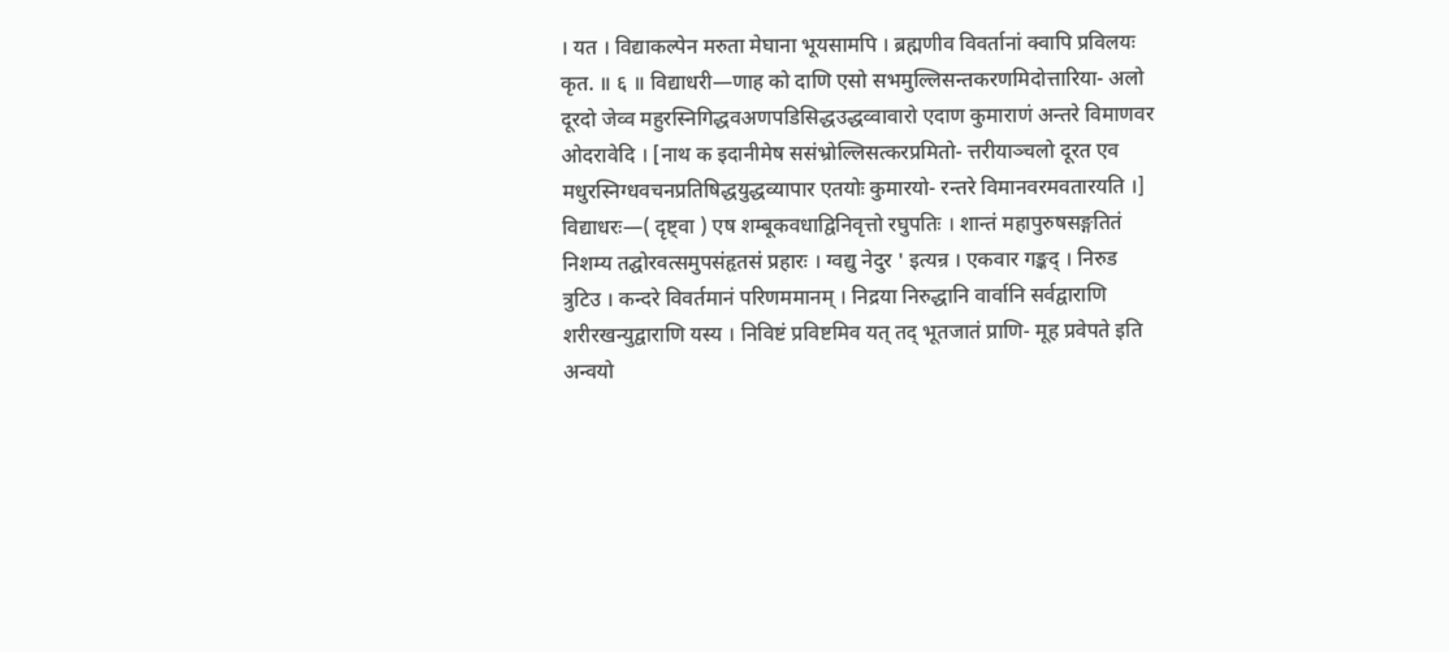। यत । विद्याकल्पेन मरुता मेघाना भूयसामपि । ब्रह्मणीव विवर्तानां क्वापि प्रविलयः कृत. ॥ ६ ॥ विद्याधरी—णाह को दाणि एसो सभमुल्लिसन्तकरणमिदोत्तारिया- अलो दूरदो जेव्व महुरस्निगिद्धवअणपडिसिद्धउद्धव्वावारो एदाण कुमाराणं अन्तरे विमाणवर ओदरावेदि । [नाथ क इदानीमेष ससंभ्रोल्लिसत्करप्रमितो- त्तरीयाञ्चलो दूरत एव मधुरस्निग्धवचनप्रतिषिद्धयुद्धव्यापार एतयोः कुमारयो- रन्तरे विमानवरमवतारयति ।] विद्याधरः—( दृष्ट्वा ) एष शम्बूकवधाद्विनिवृत्तो रघुपतिः । शान्तं महापुरुषसङ्गतितं निशम्य तद्घोरवत्समुपसंहृतसं प्रहारः । ग्वद्यु नेदुर ' इत्यन्र । एकवार गङ्कद् । निरुड त्रुटिउ । कन्दरे विवर्तमानं परिणममानम् । निद्रया निरुद्धानि वार्वानि सर्वद्वाराणि शरीरखन्युद्वाराणि यस्य । निविष्टं प्रविष्टमिव यत् तद् भूतजातं प्राणि- मूह प्रवेपते इति अन्वयो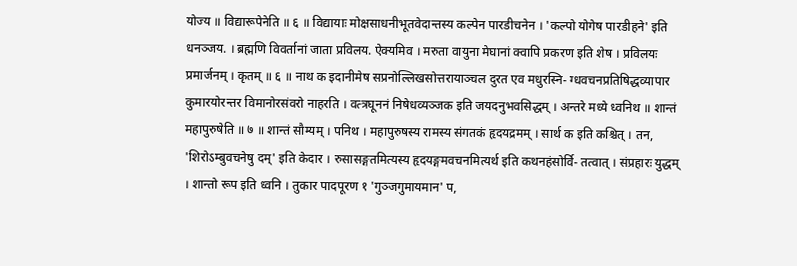योज्य ॥ विद्यारूपेनेति ॥ ६ ॥ विद्यायाः मोक्षसाधनीभूतवेदान्तस्य कल्पेन पारडीचनेन । 'कल्पो योगेष पारडीहने' इति धनञ्जय. । ब्रह्मणि विवर्तानां जाता प्रविलय. ऐक्यमिव । मरुता वायुना मेघानां क्वापि प्रकरण इति शेष । प्रविलयः प्रमार्जनम् । कृतम् ॥ ६ ॥ नाथ क इदानीमेष सप्रनोल्लिखसोत्तरायाञ्चल दुरत एव मधुरस्नि- ग्धवचनप्रतिषिद्धव्यापार कुमारयोरन्तर विमानोरसंवरो नाहरति । वत्त्रघूननं निषेधव्यञ्जक इति जयदनुभवसिद्धम् । अन्तरे मध्ये ध्वनिथ ॥ शान्तं महापुरुषेति ॥ ७ ॥ शान्तं सौम्यम् । पनिथ । महापुरुषस्य रामस्य संगतकं हृदयद्रमम् । सार्थ क इति कश्चित् । तन, 'शिरोऽम्बुवचनेषु दम्' इति केदार । रुसासङ्गतमित्यस्य हृदयङ्गमवचनमित्यर्थ इति कथनहंसोर्वि- तत्वात् । संप्रहारः युद्धम् । शान्तो रूप इति ध्वनि । तुकार पादपूरण १ 'गुञ्जगुमायमान' प,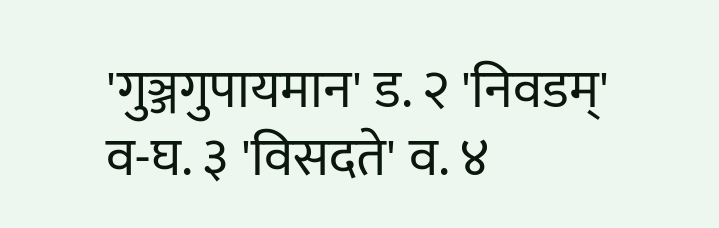'गुञ्जगुपायमान' ड. २ 'निवडम्' व-घ. ३ 'विसदते' व. ४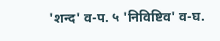'शन्द' व-प. ५ 'निविष्टिव' व-घ.